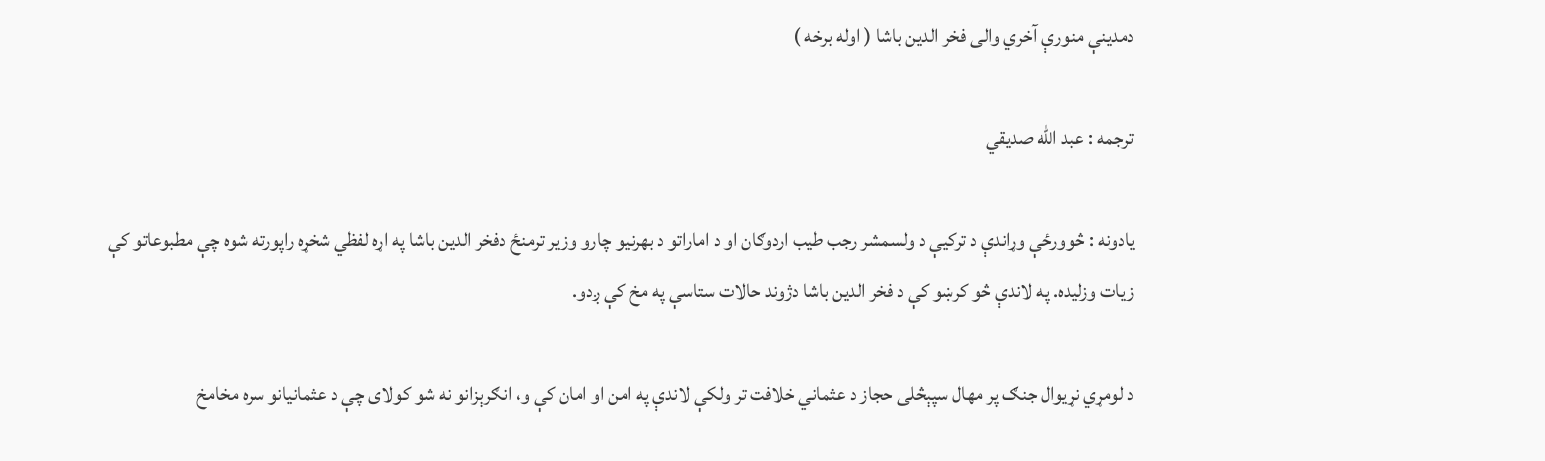دمدینې منورې آخري والی فخر الدین باشا ( اوله برخه )

ترجمه : عبد الله صدیقي

یادونه : څوورځې وړاندې د ترکیې د ولسمشر رجب طیب اردوګان او د اماراتو د بهرنیو چارو وزیر ترمنځ دفخر الدین باشا په اړه لفظي شخړه راپورته شوه چې مطبوعاتو کې زیات وزلیده. په لاندې څو کرښو کې د فخر الدین باشا دژوند حالات ستاسې په مخ کې ږدو.

د لومړي نړیوال جنګ پر مهال سپېڅلی حجاز د عثماني خلافت تر ولکې لاندې په امن او امان کې و، انګرېزانو نه ‌شو کولای چې د عثمانیانو سره مخامخ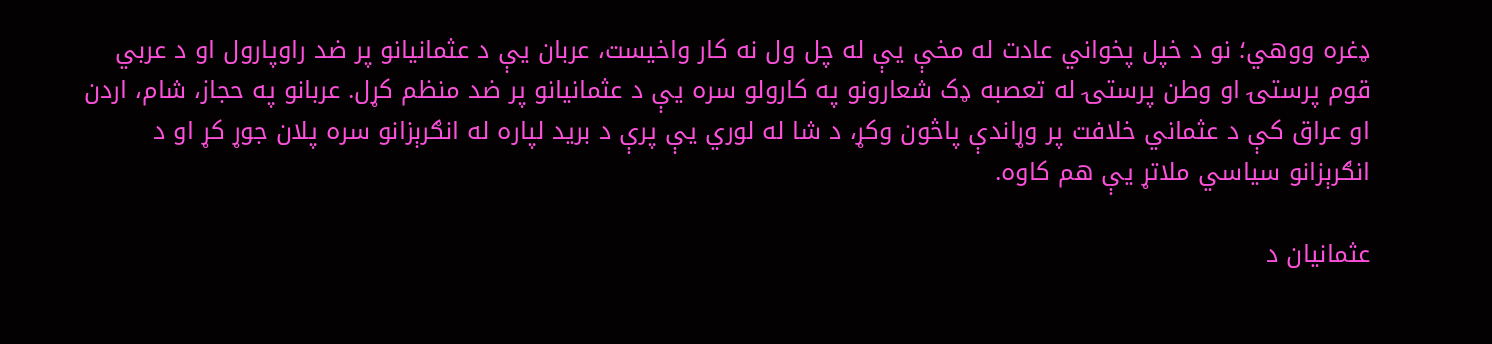ډغره ووهي؛ نو د خپل پخواني عادت له مخې یې له چل ول نه کار واخیست، عربان یې د عثمانیانو پر ضد راوپارول او د عربي قوم پرستۍ او وطن پرستۍ له تعصبه ډک شعارونو په کارولو سره یې د عثمانیانو پر ضد منظم کړل. عربانو په حجاز، شام، اردن  او عراق کې د عثماني خلافت پر وړاندې پاڅون وکړ، د شا له لوري یې پرې د برید لپاره له انګرېزانو سره پلان جوړ کړ او د انګرېزانو سیاسي ملاتړ یې هم کاوه.

عثمانیان د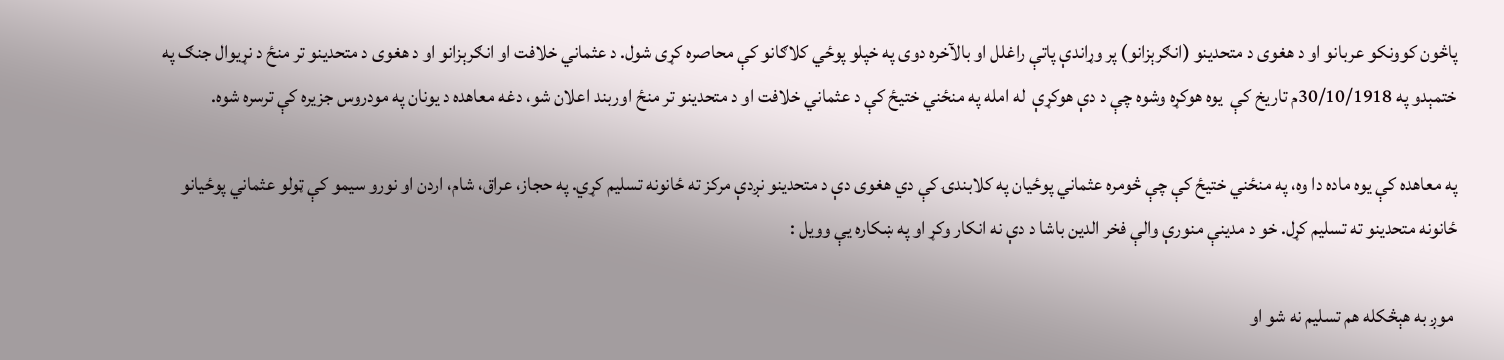پاڅون کوونکو عربانو او د هغوی د متحدینو (انګرېزانو) پر وړاندې پاتې راغلل او بالآخره دوی په خپلو پوځي کلاګانو کې محاصره کړی شول. د عثماني خلافت او انګرېزانو او د هغوی د متحدینو تر منځ د نړیوال جنګ په ختمېدو په 30/10/1918م تاریخ کې  یوه هوکړه وشوه چې د دې هوکړې  له امله په منځني ختیځ کې د عثماني خلافت او د متحدینو تر منځ اوربند اعلان شو، دغه معاهده د یونان په مودروس جزیره کې ترسره شوه.

په معاهده کې یوه ماده دا وه، په منځني ختیځ کې چې څومره عثماني پوځیان په کلابندۍ کې دي هغوی دې د متحدینو نږدې مرکز ته ځانونه تسلیم کړي. په حجاز، عراق، شام، اردن او نورو سیمو کې ټولو عثماني پوځیانو ځانونه متحدینو ته تسلیم کړل. خو د مدینې منورې والې فخر الدین باشا د دې نه انکار وکړ او په ښکاره یې وویل :

 موږ به هېڅکله هم تسلیم نه شو او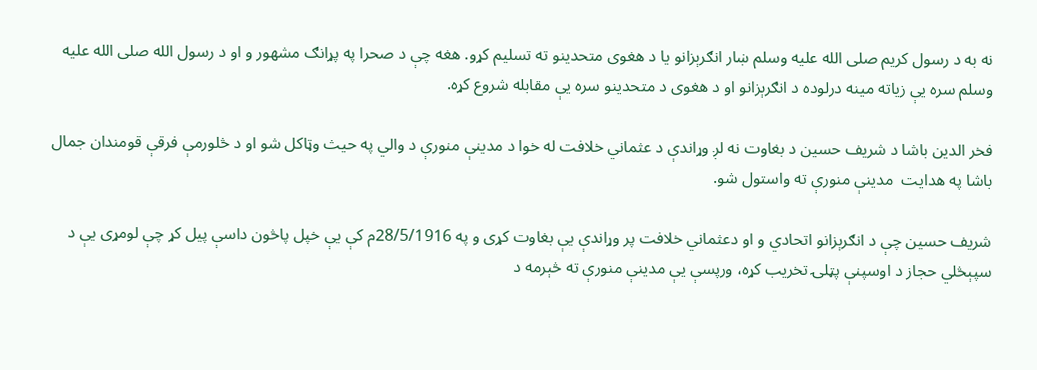نه به د رسول کریم صلی الله علیه وسلم ښار انګرېزانو یا د هغوی متحدینو ته تسلیم کړو. هغه چې د صحرا په پړانګ مشهور و او د رسول الله صلی الله علیه وسلم سره یې زیاته مینه درلوده د انګرېزانو او د هغوی د متحدینو سره یې مقابله شروع کړه.

فخر الدین باشا د شریف حسین د بغاوت نه لږ وړاندې د عثماني خلافت له ‌خوا د مدینې منورې د والي په حیث وټاکل شو او د څلورمې فرقې قومندان جمال باشا په هدایت  مدینې منورې ته واستول شو.

شریف حسین چې د انګرېزانو اتحادي و او دعثماني خلافت پر وړاندې یې بغاوت کړی و په 28/5/1916م کې یې خپل پاڅون داسې پیل کړ چې لومړی یې د سپېڅلي حجاز د اوسپنې پټلۍ تخریب کړه، ورپسې یې مدینې منورې ته څېرمه د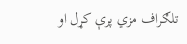تلګراف مزي پرې کړل او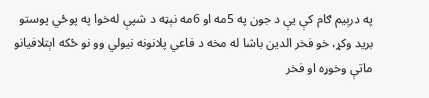په درېیم ګام کې یې د جون په 5مه او 6مه نېټه د شپې له‌خوا په پوځي پوستو برید وکړ، خو فخر الدین باشا له مخه د فاعي پلانونه نیولي وو نو ځکه اېتلافیانو ماتې وخوړه او فخر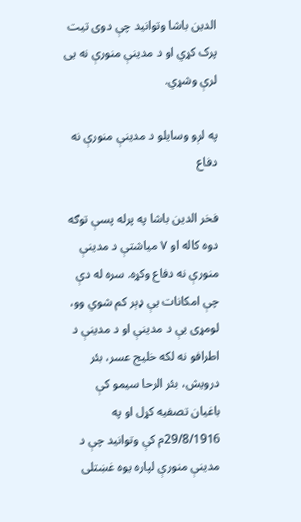الدین باشا وتوانید چې دوی تیت پرک کړي او د مدینې منورې نه یی لرې وشړي.

په لږو وسایلو د مدینې منورې نه دفاع

فخر الدین باشا په پرله ‌پسې توګه دوه کاله او ۷ میاشتې د مدینې منورې نه دفاع وکړه. سره له ‌دې چې امکانات یې ډېر کم شوي وو، لومړی یې د مدینې او د مدینې د اطرافو نه لکه خلیج عسر، بئر درویش، بئر الرحا سیمو کې باغیان تصفیه کړل او په 29/8/1916م کې وتوانید چې د مدینې منورې لپاره یوه غښتلی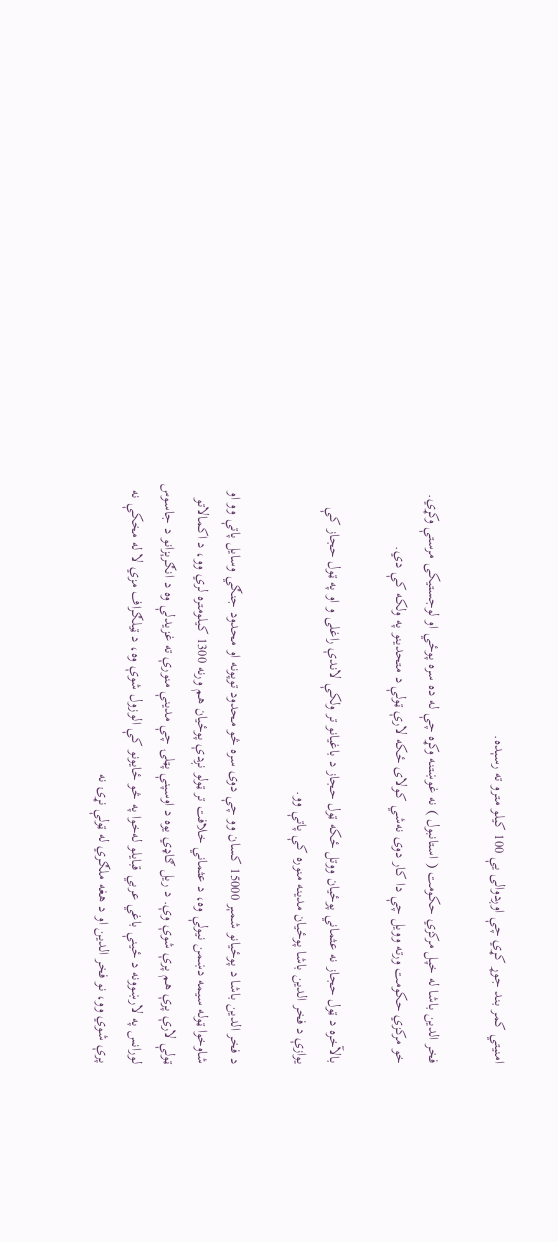امنیتي کمر بند جوړ کړي چې اوږدوالی یې 100 کیلو مترو ته رسېده.

فخر الدین باشا له خپل مرکزي حکومت ( استانبول ) نه غوښتنه وکړه چې له ده سره پوځي او لوجستیکی مرستې وکړي. خو مرکزي حکومت ورته وویل چې دا کار دوی نه‌شي کولای ځکه لارې ټولې د متحدینو په ولکه کې دي.

بالآخره د ټول حجاز نه عثماني پوځیان ووتل ځکه ټول حجاز د باغیانو تر ولکې لاندې راغلی و او په ټول حجاز کې یوازې د فخر الدین باشا پوځیان مدینه منوره کې پاتې وو.

د فخر الدین باشا د پوځیانو شمېر 15000 کسان وو چې دوی سره څو محدود توپونه او محدود جنګي وسايل پاتې وو او شاوخوا ټوله سیمه دښمن نیولې وه، د عثماني خلافت تر ټولو نږدې پوځیان هم ورنه 1300 کیلومتره لري وو، د اکمالاتو ټولې لارې پرې هم پرې شوې وې. د ریل ګاډي یوه د اوسپنې پټلۍ چې مدینې منورې ته غزیدلې وه د انګرېزانو د جاسوس لورانس په لارښوونه د ځینې باغي عربي قبایلو له‌خوا په څو ځایونو کې الوزول شوې وه، د ټیلګراف مزي لا له مخکې نه پرې شوي وو، نو فخر الدین او د هغه ملګري له ټولې نړۍ نه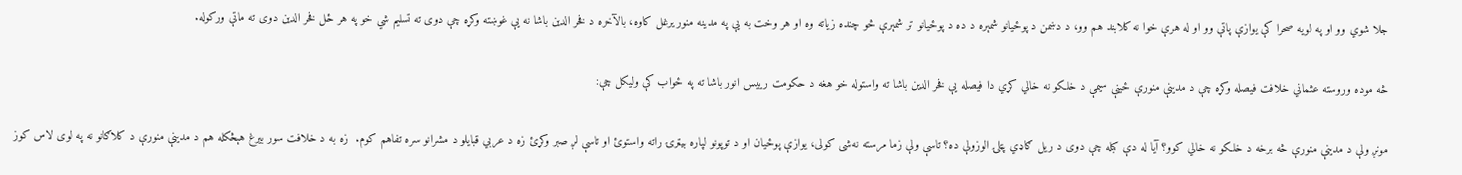جلا شوي وو او په لویه صحرا کې یوازې پاتې وو او له هرې خوا نه کلابند هم وو، د دښمن د پوځیانو شمېره د ده د پوځیانو تر شمېرې څو چنده زیاته وه او هر وخت به یې په مدینه منور یرغل کاوه، بالآخره د فخر الدین باشا نه یې غوښته وکړه چې دوی ته تسلیم شي خو په هر ځل فخر الدین دوی ته ماتې ورکوله.

څه موده وروسته عثماني خلافت فیصله وکړه چې د مدینې منورې ځینې سیمې د خلکو نه خالي کړي دا فیصله یې فخر الدین باشا ته واستوله خو هغه د حکومت رییس انور باشا ته په ځواب کې ولیکل چې:

مونږ ولې د مدینې منورې څه برخه د خلکو نه خالي کوو؟ آیا له دې کبله چې دوی د ریل ګاډي پټلۍ الوزولې ده؟ تاسې ولې زما مرسته نه‌شی کولی، یوازې پوځیان او د توپونو لپاره بیټرۍ راته واستوئ او تاسې لږ صبر وکړئ زه د عربي قبایلو د مشرانو سره تفاهم کوم.  زه به د خلافت سور بیرغ هېڅکله هم د مدینې منورې د کلاګانو نه په لوی لاس کوز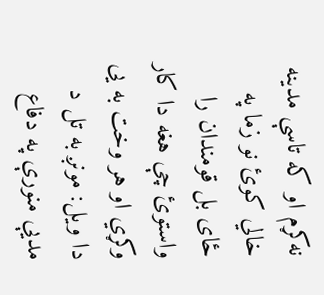نه‌کړم او که تاسې مدینه خالي کوئ نو زما په ځای بل قومندان را واستوئ چې هغه دا کار وکړي او هر وخت به یی دا ویل: مونږ به تل د مدیې منورې په دفاع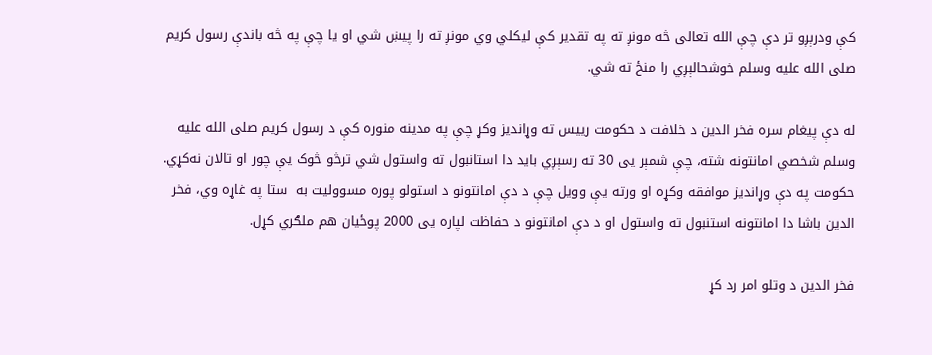کې ودرېږو تر دې چې الله تعالی څه مونږ ته په تقدیر کې لیکلي وي مونږ ته را پیښ شي او یا چې په څه باندې رسول کریم صلی الله علیه وسلم خوشحالېږي را منځ ته شي.

له دې پیغام سره فخر الدین د خلافت د حکومت رییس ته وړاندیز وکړ چې په مدینه منوره کې د رسول کریم صلی الله علیه وسلم شخصي امانتونه شته، چې شمېر یی 30 ته رسېږي باید دا استانبول ته واستول شي ترڅو څوک یې چور او تالان نه‌کړي. حکومت په دې وړاندیز موافقه وکړه او ورته یې وویل چې د دې امانتونو د استولو پوره مسوولیت به  ستا په غاړه وي، فخر الدین باشا دا امانتونه استنبول ته واستول او د دې امانتونو د حفاظت لپاره یی 2000 پوځیان هم ملګري کړل.

فخر الدین د وتلو امر رد کړ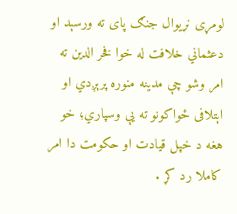لومړی نړیوال جنګ پای ته ورسېد او دعثماني خلافت له‌ خوا فخر الدین ته امر وشو چې مدینه منوره پرېږدي او اېتلافی ځواکونو ته یې وسپاري؛ خو هغه د خپل قیادت او حکومت دا امر کاملا رد کړ .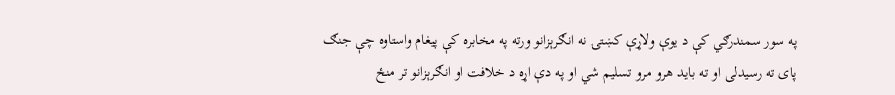په سور سمندرګي کې د یوې ولاړې کښتۍ نه انګرېزانو ورته په مخابره کې پیغام واستاوه چې جنګ پای ته رسیدلی او ته باید هرو مرو تسلیم شي او په دې اړه د خلافت او انګرېزانو تر منځ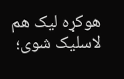هوکړه لیک هم لاسلیک شوی؛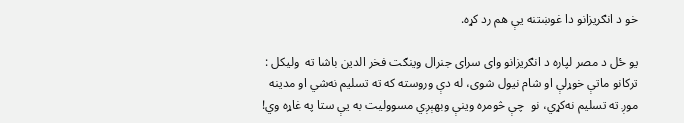خو د انګریزانو دا غوښتنه یې هم رد کړه.

یو ځل د مصر لپاره د انګریزانو وای سرای جنرال وینګت فخر الدین باشا ته  ولیکل : ترکانو ماتې خوړلې او شام نیول شوی، له دې وروسته که ته تسلیم نه‌شي او مدینه موږ ته تسلیم نه‌کړي، نو  چې څومره وینې وبهېږي مسوولیت به یې ستا په غاړه وي!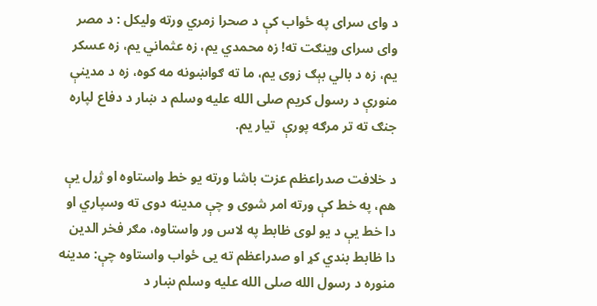د وای سرای په ځواب کې د صحرا زمري ورته ولیکل : د مصر وای سرای وینګت ته! زه محمدي یم، زه عثماني یم، زه عسکر یم، زه د بالي بېګ زوی یم، ما ته ګواښونه مه کوه، زه د مدینې منورې د رسول کریم صلی الله علیه وسلم د ښار د دفاع لپاره جنګ ته تر مرګه پورې  تیار یم.

د خلافت صدراعظم عزت باشا ورته یو خط واستاوه او ژړل یې هم، په خط کې ورته امر شوی و چې مدینه دوی ته وسپاري او دا خط یې د یو لوی ظابط په لاس ور واستاوه، مګر فخر الدین دا ظابط بندي کړ او صدراعظم ته یی ځواب واستاوه چې: مدینه منوره د رسول الله صلی الله علیه وسلم ښار د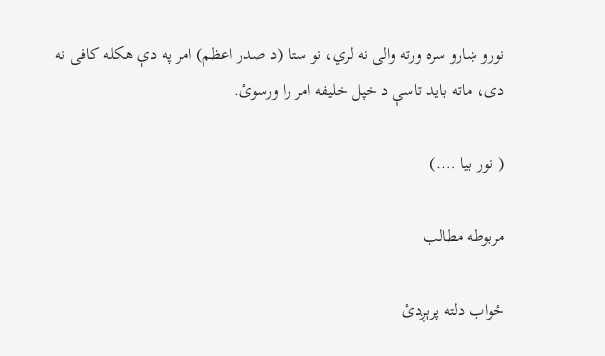نورو ښارو سره ورته والی نه‌ لري، نو ستا (د صدر اعظم) امر په دې هکله کافی نه‌ دی، ماته باید تاسې د خپل خلیفه امر را ورسوئ.

( نور بیا ….)

مربوطه مطالب

ځواب دلته پرېږدئ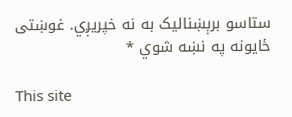ستاسو برېښناليک به نه خپريږي. غوښتى ځایونه په نښه شوي *

This site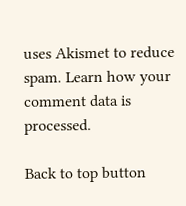uses Akismet to reduce spam. Learn how your comment data is processed.

Back to top button